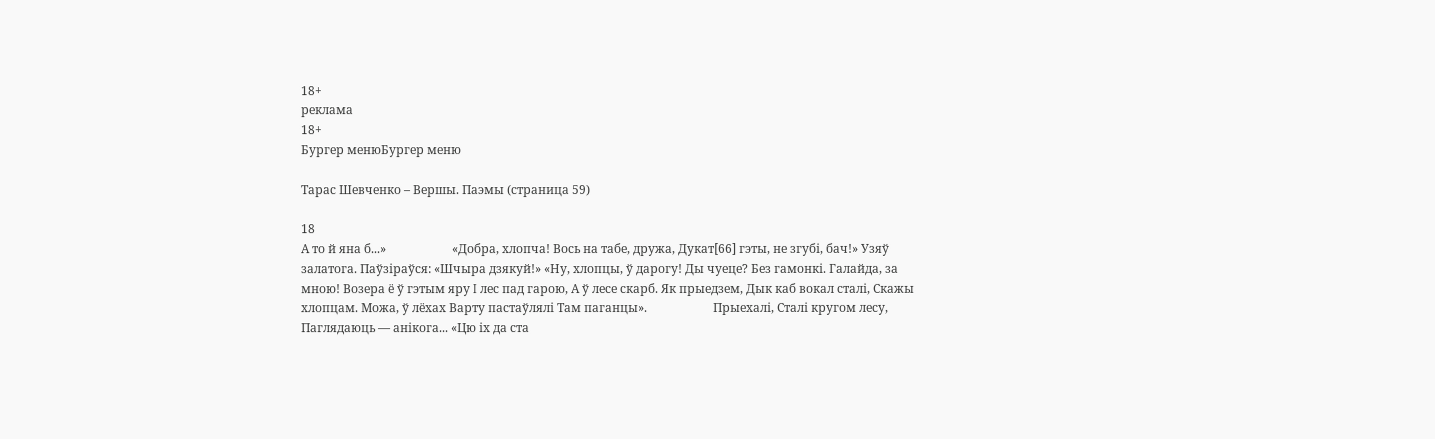18+
реклама
18+
Бургер менюБургер меню

Тарас Шевченко – Вершы. Паэмы (страница 59)

18
А то й яна б...»                      «Добра, хлопча! Вось на табе, дружа, Дукат[66] гэты, не згубі, бач!» Узяў залатога. Паўзіраўся: «Шчыра дзякуй!» «Ну, хлопцы, ў дарогу! Ды чуеце? Без гамонкі. Галайда, за мною! Возера ё ў гэтым яру I лес пад гарою, А ў лесе скарб. Як прыедзем, Дык каб вокал сталі, Скажы хлопцам. Можа, ў лёхах Варту пастаўлялі Там паганцы».                      Прыехалі, Сталі кругом лесу, Паглядаюць — анікога... «Цю іх да ста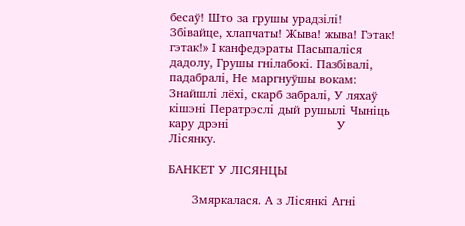бесаў! Што за грушы урадзілі! Збівайце, хлапчаты! Жыва! жыва! Гэтак! гэтак!» I канфедэраты Пасыпаліся дадолу, Грушы гнілабокі. Пазбівалі, падабралі, Не маргнуўшы вокам: Знайшлі лёхі, скарб забралі, У ляхаў кішэні Ператрэслі дый рушылі Чыніць кару дрэні                           У Лісянку.

БАНКЕТ У ЛІСЯНЦЫ

      Змяркалася. А з Лісянкі Агні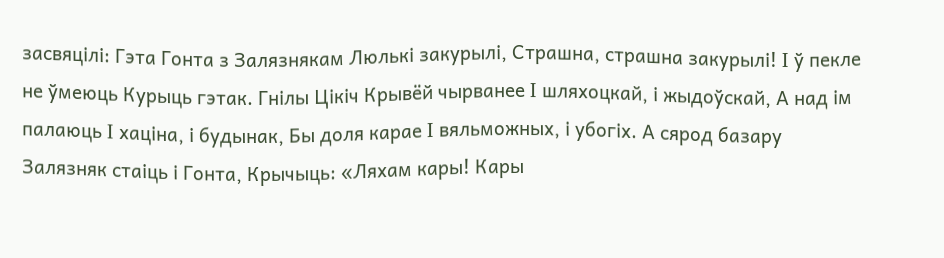засвяцілі: Гэта Гонта з Залязнякам Люлькі закурылі, Страшна, страшна закурылі! I ў пекле не ўмеюць Курыць гэтак. Гнілы Цікіч Крывёй чырванее I шляхоцкай, і жыдоўскай, А над ім палаюць I хаціна, і будынак, Бы доля карае I вяльможных, і убогіх. А сярод базару Залязняк стаіць і Гонта, Крычыць: «Ляхам кары! Кары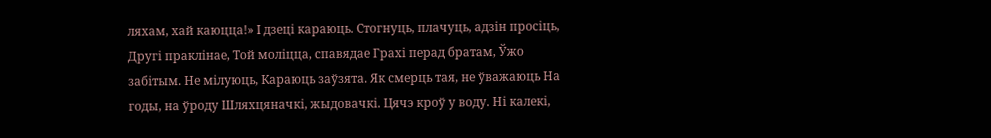ляхам, хай каюцца!» I дзеці караюць. Стогнуць, плачуць, адзін просіць, Другі праклінае, Той моліцца, спавядае Грахі перад братам, Ўжо забітым. Не мілуюць, Караюць заўзята. Як смерць тая, не ўважаюць На годы, на ўроду Шляхцяначкі, жыдовачкі. Цячэ кроў у воду. Ні калекі,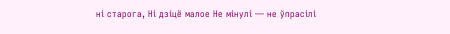ні старога, Ні дзіцё малое Не мінулі — не ўпрасілі